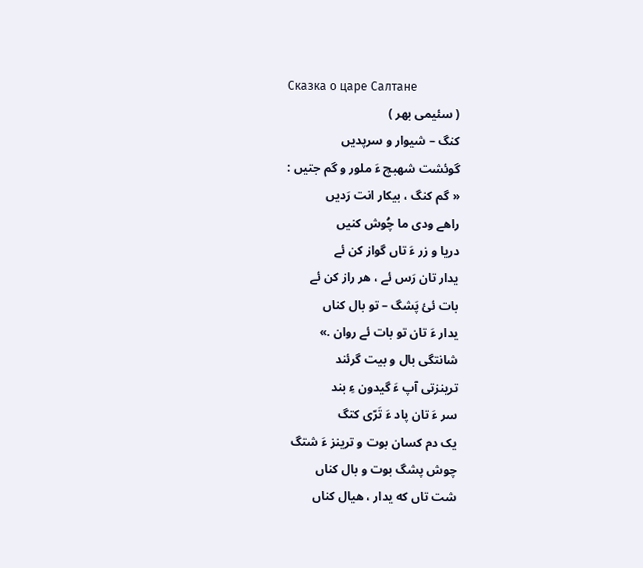Сказка о царе Салтане
( سئیمی بهر )
کنگ – شیوار و سرپدیں
گوئشت شهبچ ءَ ملور و گم جتیں :
« گم کنگ ، بیکار انت رَدیں
راهے ودی ما چُوش کنیں
دریا و زر ءَ تاں گواز کن ئے
یدار تان رَس ئے ، هر راز کن ئے
بات ئئ پَشگ – تو بال کناں
یدار ءَ تان تو بات ئے روان .»
شانتگی بال و بیت گرئند
ترینزتی آپ ءَ گیدون ءِ بند
سر ءَ تان پاد ءَ تَرّی کتگ
یک دم کسان بوت و ترینز ءَ شتگ
چوش پشگ بوت و بال کناں
شت تاں که یدار ، هیال کناں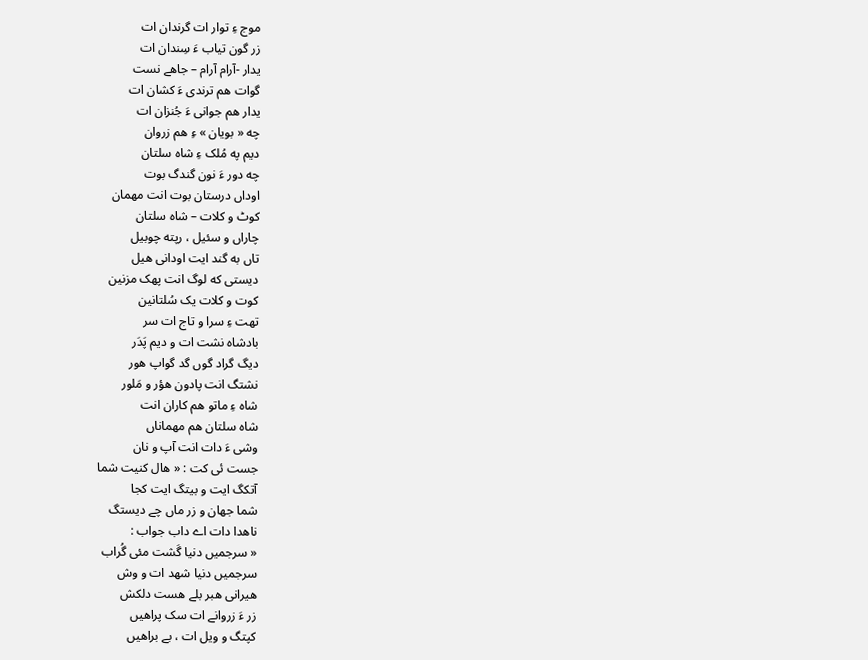موج ءِ توار ات گرندان ات
زر گون تیاب ءَ سِندان ات
یدار -آرام آرام – جاهے نست
گوات هم ترندی ءَ کشان ات
یدار هم جوانی ءَ جُنزان ات
چه « بویان » ءِ هم زروان
دیم په مُلک ءِ شاه سلتان
چه دور ءَ نون گندگ بوت
اوداں درستان بوت انت مهمان
کوٹ و کلات – شاه سلتان
چاراں و سئیل ، رپته چوبیل
تاں به گند ایت اودانی هیل
دیستی که لوگ انت پهک مزنین
کوت و کلات یک سُلتانین
تهت ءِ سرا و تاج ات سر
بادشاه نشت ات و دیم پَدَر
دیگ گراد گوں گد گواپ هور
نشتگ انت پادون هؤر و مَلور
شاه ءِ ماتو هم کاران انت
شاه سلتان هم مهماناں
وشی ءَ دات انت آپ و نان
جست ئی کت : « هال کنیت شما
آتکگ ایت و بیتگ ایت کجا
شما جهان و زر ماں چے دیستگ
ناهدا دات اے داب جواب :
« سرجمیں دنیا گَشت مئی گُراب
سرجمیں دنیا شهد ات و وش
هیرانی هبر بلے هست دلکش
زر ءَ زروانے ات سک پراهیں
کپتگ و ویل ات ، بے براهیں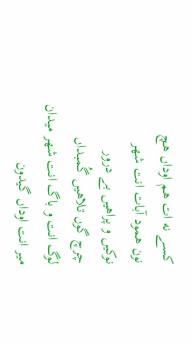کسے نه ات هم اوداں هچ
نون همود آبات انت شهر
نوکیں و پراهیں بے درور
چرچ گوں تلاهیں گُمبداں
لوگ انت و باگ انت شهر میدان
میر انت اوداں گیدون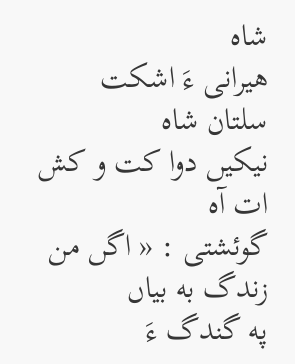شاه
هیرانی ءَ اشکت سلتان شاه
نیکیں دوا کت و کش ات آه
گوئشتی : « اگں من زندگ به بیاں
په گندگ ءَ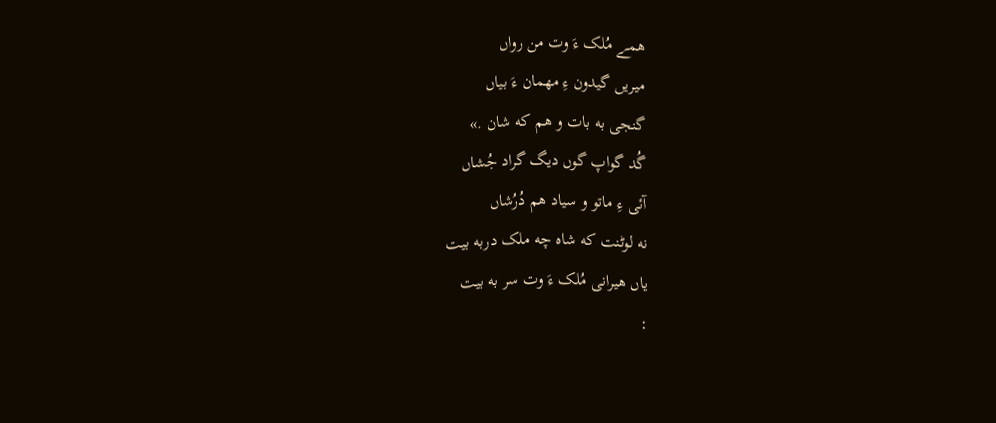همے مُلک ءَ وت من رواں
میریں گیدون ءِ مهمان ءَ بیاں
گنجی به بات و هم که شان .»
گُد گواپ گوں دیگ گراد جُشاں
آئی ءِ ماتو و سیاد هم دُرُشاں
نه لوٹنت که شاه چه ملک دربه بیت
یاں هیرانی مُلک ءَ وت سر به بیت
: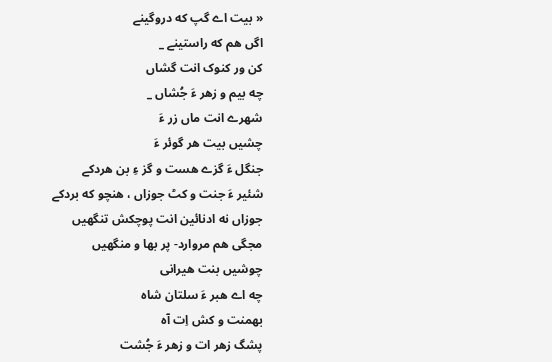« بیت اے گپ که دروگینے
اگں هم که راستینے _
کن ور کنوک انت گشاں
چه بیم و زهر ءَ جُشاں _
شهرے انت ماں زر ءَ
چشیں بیت هر گوئر ءَ
جنگل ءَ گزے هست و گز ءِ بن هردکے
شئیر ءَ جنت و کٹ جوزاں ، هنچو که بردکے
جوزاں نه ادنائین انت پوچکش تنگهیں
مجگی هم مروارد- پر بها و منگهیں
چوشیں بنت هیرانی
چه اے هبر ءَ سلتان شاه
بهمنت و کش اِت آه
پشگ زهر ات و زهر ءَ جُشت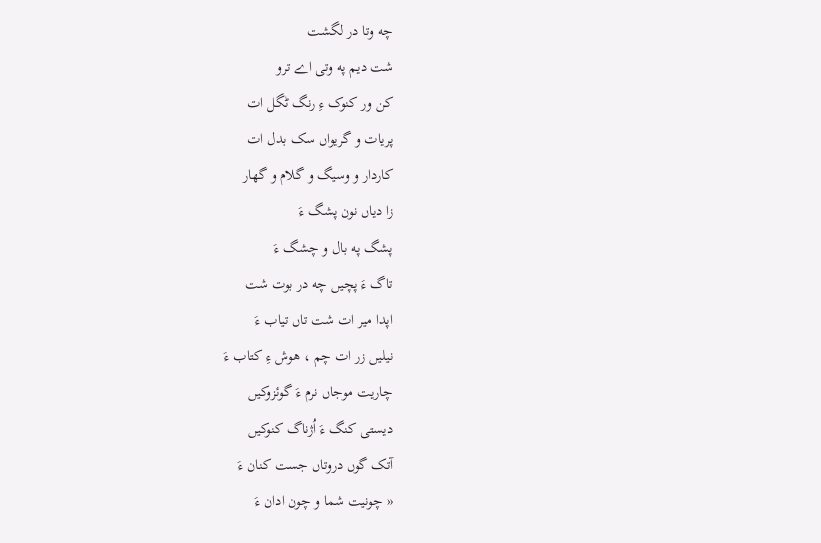چه وتا در لگشت
شت دیم په وتی اے ترو
کن ور کنوک ءِ رنگ ٹگل ات
پریات و گریواں سک بدل ات
کاردار و وسیگ و گلام و گهار
زا دیاں نون پشگ ءَ
پشگ په بال و چشگ ءَ
تاگ ءَ پچیں چه در بوت شت
اپدا میر ات شت تاں تیاب ءَ
نیلیں زر ات چم ، هوش ءِ کتاب ءَ
چاریت موجاں نرم ءَ گوئزوکیں
دیستی کنگ ءَ اُژناگ کنوکیں
آتک گوں دروتاں جست کنان ءَ
« چونیت شما و چون ادان ءَ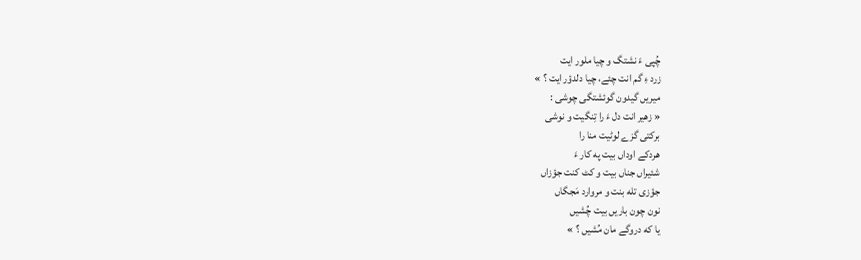چُپی ءَ نشتگ و چیا ملور ایت
زرد ءِ گم انت چئے، چیا دلدؤر ایت ؟ »
میریں گیدون گوئشتگی چوشی :
« زهیر انت دل ءَ را تِنگیت و نوشی
برکتی گزے لوٹیت منا را
هردکے اوداں بیت په کار ءَ
شئیراں جناں بیت و کٹ کنت جؤزاں
جؤزی تله بنت و مروارد مَجگاں
نون چون باریں بیت چُشیں
یا که دروگے مان مُشیں ؟ »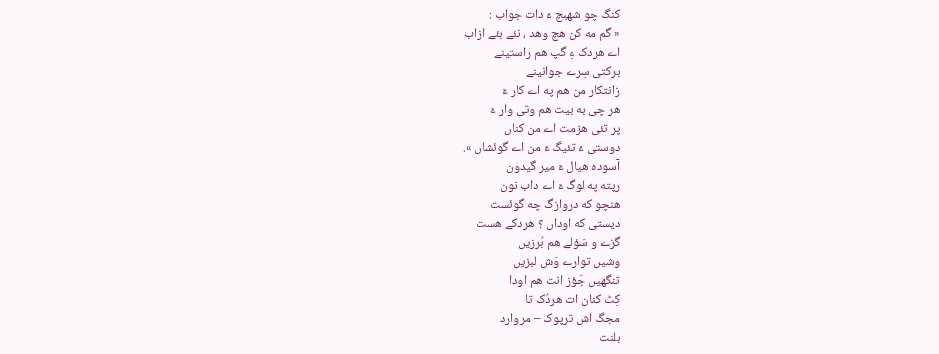کنگ چو شهبچ ءَ دات جواب :
« گم مه کن هچ وهد ، نئے بئے ازاب
اے هردک ءِ گپ هم راستینے
برکتی سِرے جوانینے
زانتکار من هم په اے کار ءَ
هر چی به بیت هم وتی وار ءَ
پر تئی هزمت اے من کناں
دوستی ءَ تئیگ ءَ من اے گوئشاں ».
آسوده هیال ءَ میر گیدون
رپته په لوگ ءَ اے داب نون
هنچو که دروازگ چه گوئست
دیستی که اوداں ؟ هردکے هست
گزے و سَؤلے هم بُرزیں
وشیں توارے وَش لبزیں
تنگهیں جَؤز انت هم اودا
کِٹ کنان ات هردُک تا
مجگ اش ترپوک – مروارد
بلنت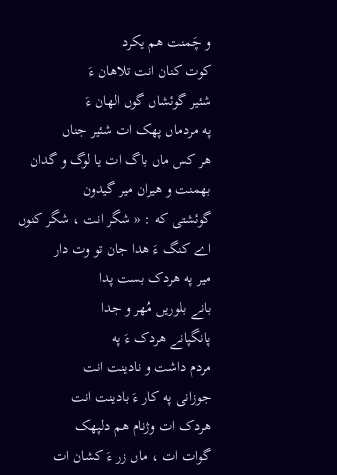و چَمنت هم یکرد
کوت کنان انت تلاهان ءَ
شئیر گوئشاں گوں الهان ءَ
په مردماں پهک ات شئیر جناں
هر کس ماں باگ ات یا لوگ و گدان
بهمنت و هیران میر گیدون
گوئشتی که : « شگر انت ، شگر کنوں
اے کنگ ءَ هدا جان تو وت دار
میر په هردک بست پدا
بانے بلوریں مُهر و جدا
پانگپانے هردک ءَ په
مردم داشت و نادینت انت
جوزانی په کار ءَ بادینت انت
هردک ات وژنام هم دلپهک
گوات ات ، ماں زر ءَ کشان ات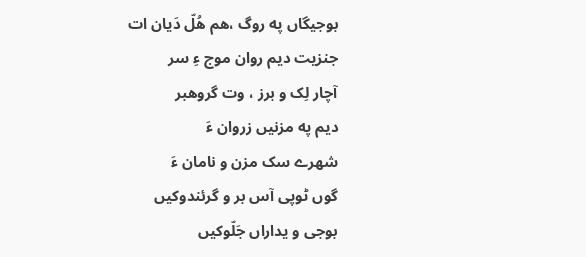بوجیگاں په روگ ،هم هُلّ دَیان ات
جنزیت دیم روان موج ءِ سر
آچار لِک و برز ، وت گروهبر
دیم په مزنیں زروان ءَ
شهرے سک مزن و نامان ءَ
گوں ٹوپی آس بر و گرئندوکیں
بوجی و یداراں جَلّوکیں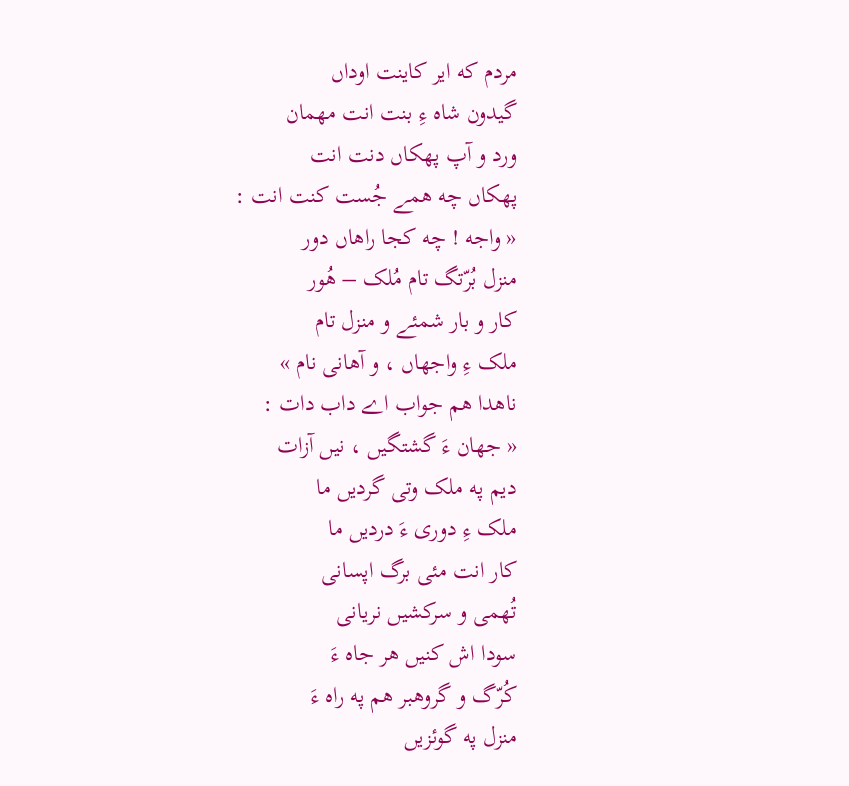مردم که ایر کاینت اوداں
گیدون شاه ءِ بنت انت مهمان
ورد و آپ پهکاں دنت انت
پهکاں چه همے جُست کنت انت :
« واجه ! چه کجا راهاں دور
منزل بُرّتگ تام مُلک – هُور
کار و بار شمئے و منزل تام
ملک ءِ واجهاں ، و آهانی نام »
ناهدا هم جواب اے داب دات :
« جهان ءَ گشتگیں ، نیں آزات
دیم په ملک وتی گردیں ما
ملک ءِ دوری ءَ دردیں ما
کار انت مئی برگ اپسانی
تُهمی و سرکشیں نریانی
سودا اش کنیں هر جاه ءَ
کُرّگ و گروهبر هم په راه ءَ
منزل په گوئزیں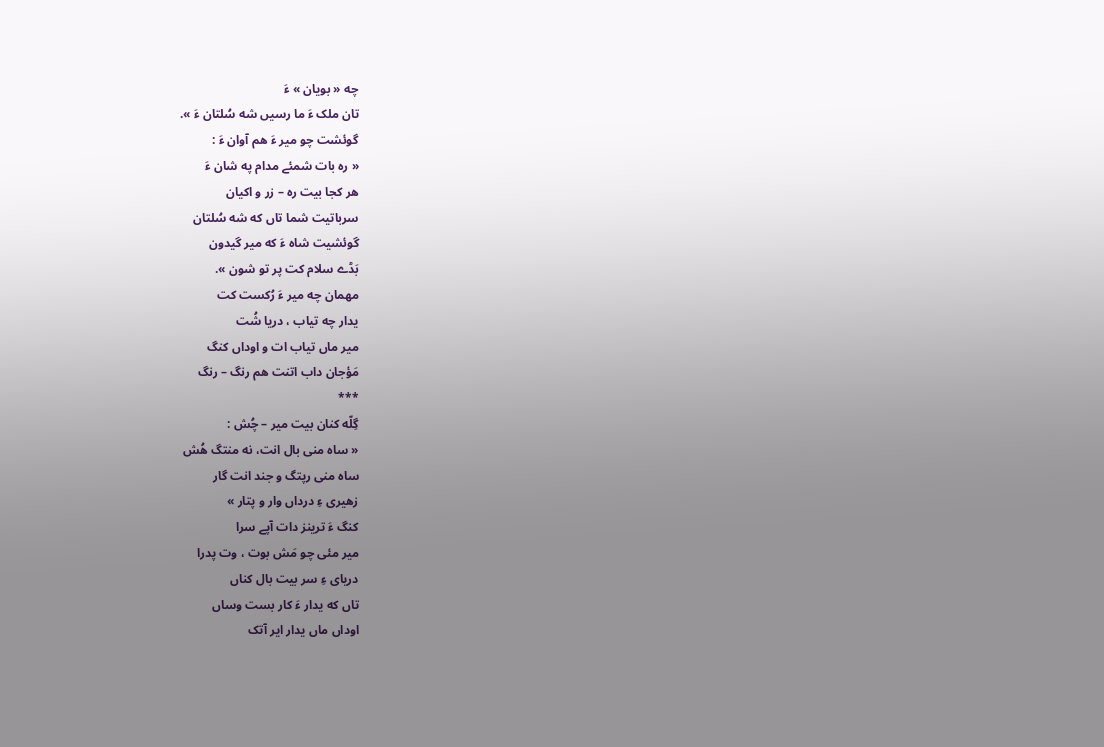چه « بویان » ءَ
تان ملک ءَ ما رسیں شه سُلتان ءَ ».
گوئشت چو میر ءَ هم آوان ءَ :
« ره بات شمئے مدام په شان ءَ
هر کجا بیت ره – زر و اکیان
سرباتیت شما تاں که شه سُلتان
گوئشیت شاه ءَ که میر گیدون
بَڈے سلام کت پر تو شون ».
مهمان چه میر ءَ رُکست کت
یدار چه تیاب ، دریا شُت
میر ماں تیاب ات و اوداں کنگ
مَؤجان داب اتنت هم رنگ – رنگ
***
گِلّه کنان بیت میر – چُش :
« ساه منی بال انت، نه منتگ هُش
ساه منی رپتگ و جند انت گار
زهیری ءِ درداں وار و پتار »
کنگ ءَ ترینز دات آپے سرا
میر مئی چو مَش بوت ، وت پدرا
دریای ءِ سر بیت بال کناں
تاں که یدار ءَ کار بست وساں
اوداں ماں یدار ایر آتک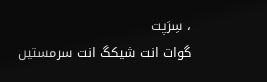، سِرَپت
گوات انت شیکگ انت سرمستیں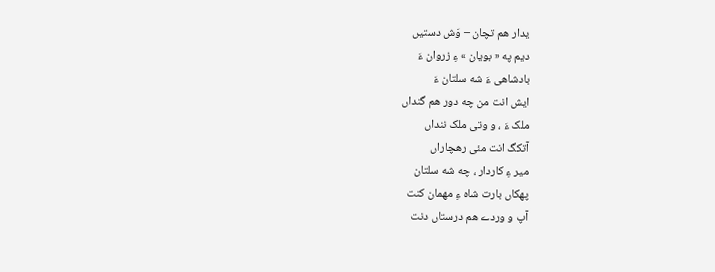یدار هم تچان – وَش دستیں
دیم په « بویان » ءِ زروان ءَ
بادشاهی ءَ شه سلتان ءَ
ایش انت من چه دور هم گنداں
ملک ءَ ، و وتی ملک ننداں
آتکگ انت مئی رهچاراں
میر ءِ کاردار ، چه شه سلتان
پهکاں بارت شاه ءِ مهمان کنت
آپ و وردے هم درستاں دنت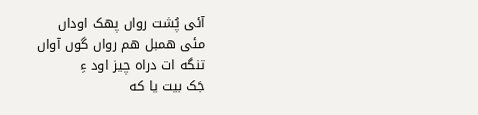آئی پُشت رواں پهک اوداں
مئی همبل هم رواں گوں آواں
تنگه ات دراه چیز اود ءِ
جَک بیت یا که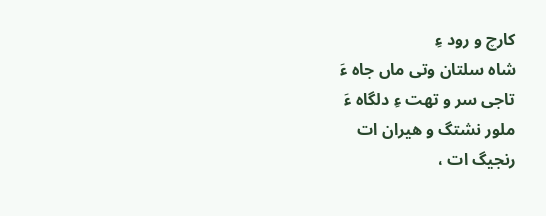کارچ و رود ءِ
شاه سلتان وتی ماں جاه ءَ
تاجی سر و تهت ءِ دلگاه ءَ
ملور نشتگ و هیران ات
رنجیگ ات ،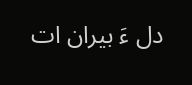دل ءَ بیران ات